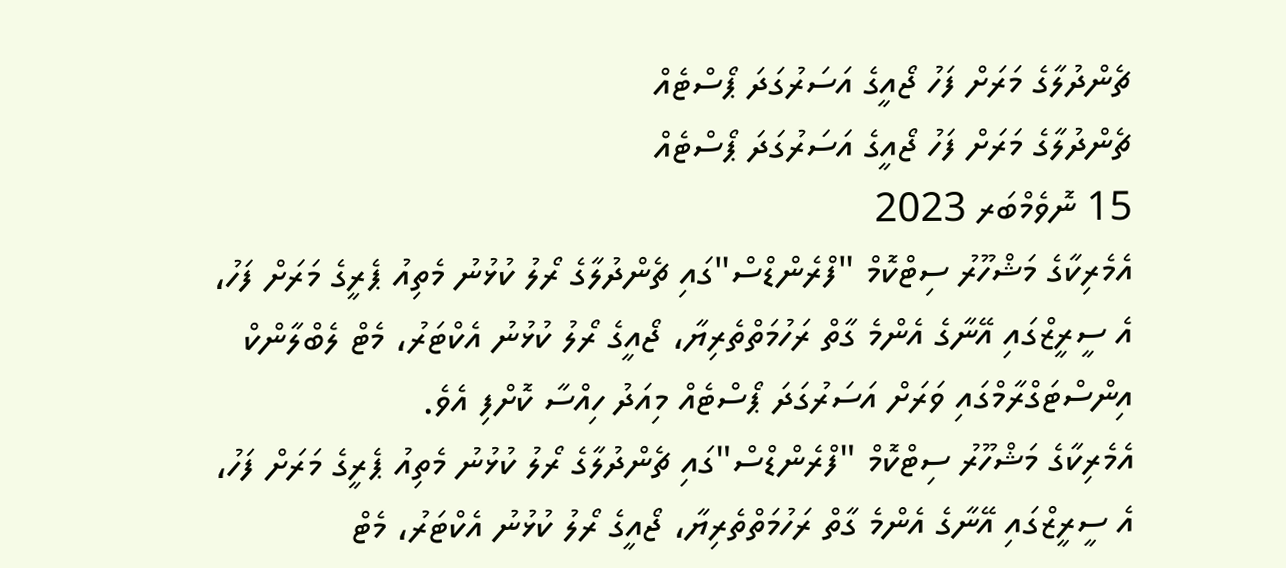ޗެންދުލާގެ މަރަށް ފަހު ޖޯއީގެ އަސަރުގަދަ ޕޯސްޓެއް
ޗެންދުލާގެ މަރަށް ފަހު ޖޯއީގެ އަސަރުގަދަ ޕޯސްޓެއް
15 ނޮވެމްބަރ 2023
އެމެރިކާގެ މަޝްހޫރު ސިޓްކޮމް "ފްރެންޑްސް"ގައި ޗެންދުލާގެ ރޯލު ކުޅުނު މެތިއު ޕެރީގެ މަރަށް ފަހު، އެ ސީރީޒްގައި އޭނާގެ އެންމެ ގާތް ރަހުމަތްތެރިޔާ، ޖޯއީގެ ރޯލު ކުޅުނު އެކްޓަރު، މެޓް ލެބްލާންކް އިންސްޓަގްރާމްގައި ވަރަށް އަސަރުގަދަ ޕޯސްޓެއް މިއަދު ހިއްސާ ކޮށްފި އެވެ.
އެމެރިކާގެ މަޝްހޫރު ސިޓްކޮމް "ފްރެންޑްސް"ގައި ޗެންދުލާގެ ރޯލު ކުޅުނު މެތިއު ޕެރީގެ މަރަށް ފަހު، އެ ސީރީޒްގައި އޭނާގެ އެންމެ ގާތް ރަހުމަތްތެރިޔާ، ޖޯއީގެ ރޯލު ކުޅުނު އެކްޓަރު، މެޓް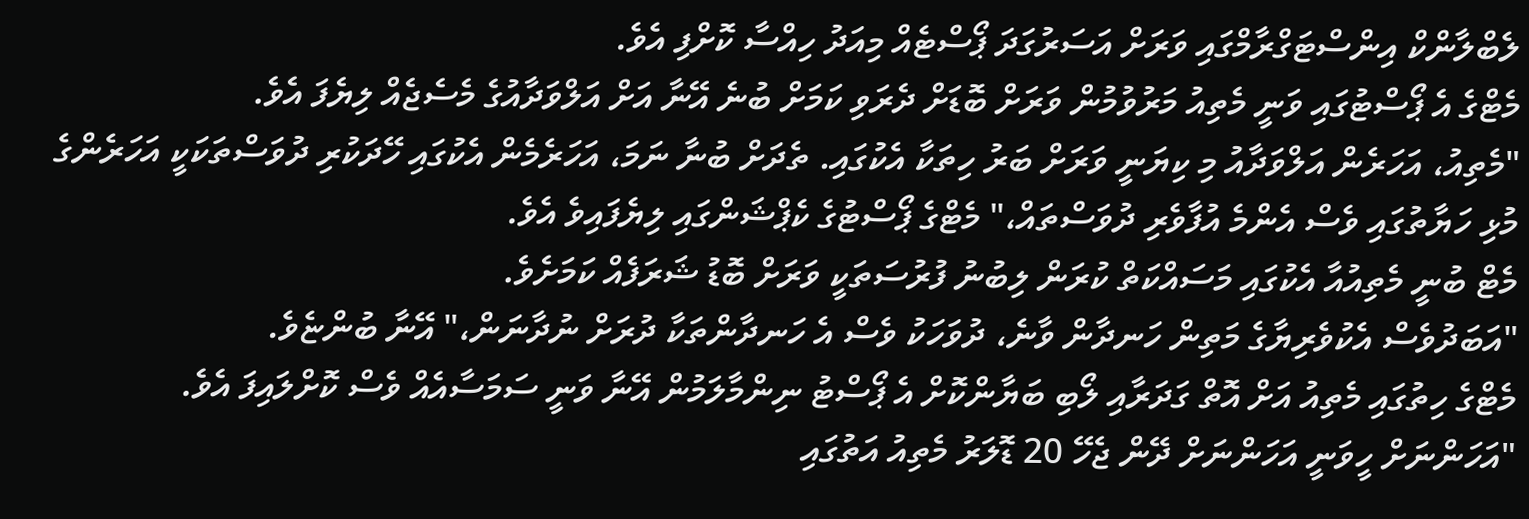ލެބްލާންކް އިންސްޓަގްރާމްގައި ވަރަށް އަސަރުގަދަ ޕޯސްޓެއް މިއަދު ހިއްސާ ކޮށްފި އެވެ.
މެޓްގެ އެ ޕޯސްޓުގައި ވަނީ މެތިއު މަރުވުމުން ވަރަށް ބޮޑަށް ދެރަވި ކަމަށް ބުނެ އޭނާ އަށް އަލްވަދާއުގެ މެސެޖެއް ލިޔެފަ އެވެ.
"މެތިއު، އަހަރެން އަލްވަދާއު މި ކިޔަނީ ވަރަށް ބަރު ހިތަކާ އެކުގައި. ތެދަށް ބުނާ ނަމަ، އަހަރެމެން އެކުގައި ހޭދަކުރި ދުވަސްތަކަކީ އަހަރެންގެ މުޅި ހަޔާތުގައި ވެސް އެންމެ އުފާވެރި ދުވަސްތައް،" މެޓްގެ ޕޯސްޓުގެ ކެޕްޝަންގައި ލިޔެފައިވެ އެވެ.
މެޓް ބުނީ މެތިއުއާ އެކުގައި މަސައްކަތް ކުރަން ލިބުނު ފުރުސަތަކީ ވަރަށް ބޮޑު ޝަރަފެއް ކަމަށެވެ.
"އަބަދުވެސް އެކުވެރިޔާގެ މަތިން ހަނދާން ވާނެ، ދުވަހަކު ވެސް އެ ހަނދާންތަކާ ދުރަށް ނުދާނަން،" އޭނާ ބުންޏެވެ.
މެޓްގެ ހިތުގައި މެތިއު އަށް އޮތް ގަދަރާއި ލޯބި ބަޔާންކޮށް އެ ޕޯސްޓު ނިންމާލަމުން އޭނާ ވަނީ ސަމަސާއެއް ވެސް ކޮށްލައިފަ އެވެ.
"އަހަންނަށް ހީވަނީ އަހަންނަށް ދޭން ޖެހޭ 20 ޑޮލަރު މެތިއު އަތުގައި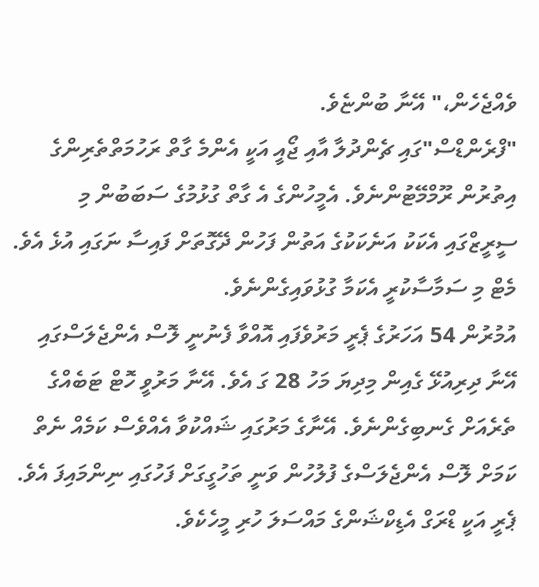ވެއްޖެހެން،" އޭނާ ބުންޏެވެ.
"ފްރެންޑްސް"ގައި ޗެންދުލާ އާއި ޖޯއީ އަކީ އެންމެ ގާތް ރަހުމަތްތެރިންގެ އިތުރުން ރޫމްމޭޓުންނެވެ. އެމީހުންގެ އެ ގާތް ގުޅުމުގެ ސަބަބުން މި ސީރީޒްގައި އެކަކު އަނެކަކުގެ އަތުން ފަހުން ދޭގޮތަށް ފައިސާ ނަގައި އުޅެ އެވެ. މެޓް މި ސަމާސާކުރީ އެކަމާ ގުޅުވައިގެންނެވެ.
އުމުރުން 54 އަހަރުގެ ޕެރީ މަރުވެފައި އޮއްވާ ފެނުނީ ލޮސް އެންޖެލަސްގައި އޭނާ ދިރިއުޅޭ ގެއިން މިދިޔަ މަހު 28 ގަ އެވެ. އޭނާ މަރުވީ ހޮޓް ޓަބެއްގެ ތެރެއަށް ގެނބިގެންނެވެ. އޭނާގެ މަރުގައި ޝައްކުވާ އެއްވެސް ކަމެއް ނެތް ކަމަށް ލޮސް އެންޖެލަސްގެ ފުލުހުން ވަނީ ތަހުގީގަށް ފަހުގައި ނިންމައިފަ އެވެ.
ޕެރީ އަކީ ޑްރަގް އެޑިކްޝަންގެ މައްސަލަ ހުރި މީހެކެވެ.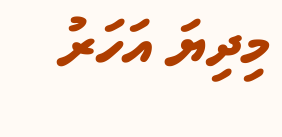މިދިޔަ އަހަރު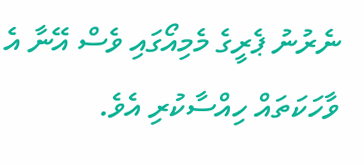ނެރުނު ޕެރީގެ މެމިއޯގައި ވެސް އޭނާ އެ ވާހަކަތައް ހިއްސާކުރި އެވެ.